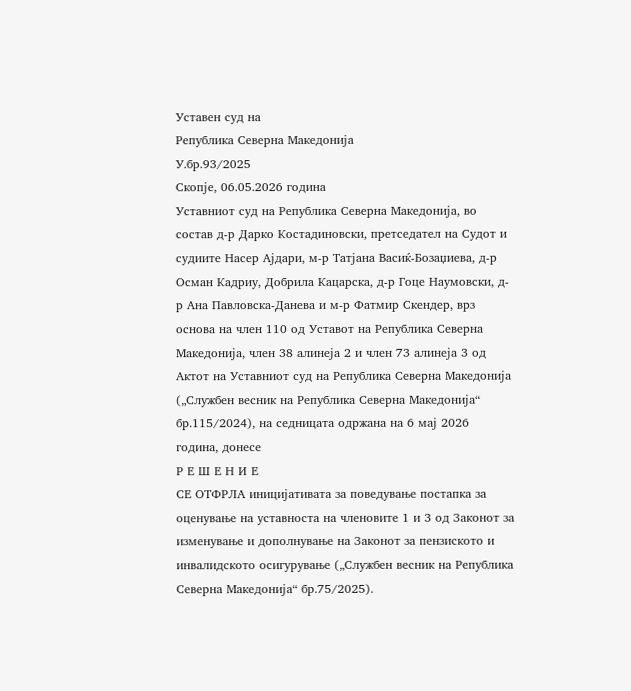Уставен суд на
Република Северна Македонија
У.бр.93/2025
Скопје, 06.05.2026 година
Уставниот суд на Република Северна Македонија, во состав д-р Дарко Костадиновски, претседател на Судот и судиите Насер Ајдари, м-р Татјана Васиќ-Бозаџиева, д-р Осман Кадриу, Добрила Кацарска, д-р Гоце Наумовски, д-р Ана Павловска-Данева и м-р Фатмир Скендер, врз основа на член 110 од Уставот на Република Северна Македонија, член 38 алинеја 2 и член 73 алинеја 3 од Актот на Уставниот суд на Република Северна Македонија („Службен весник на Република Северна Македонија“ бр.115/2024), на седницата одржана на 6 мај 2026 година, донесе
Р Е Ш Е Н И Е
СЕ ОТФРЛА иницијативата за поведување постапка за оценување на уставноста на членовите 1 и 3 од Законот за изменување и дополнување на Законот за пензиското и инвалидското осигурување („Службен весник на Република Северна Македонија“ бр.75/2025).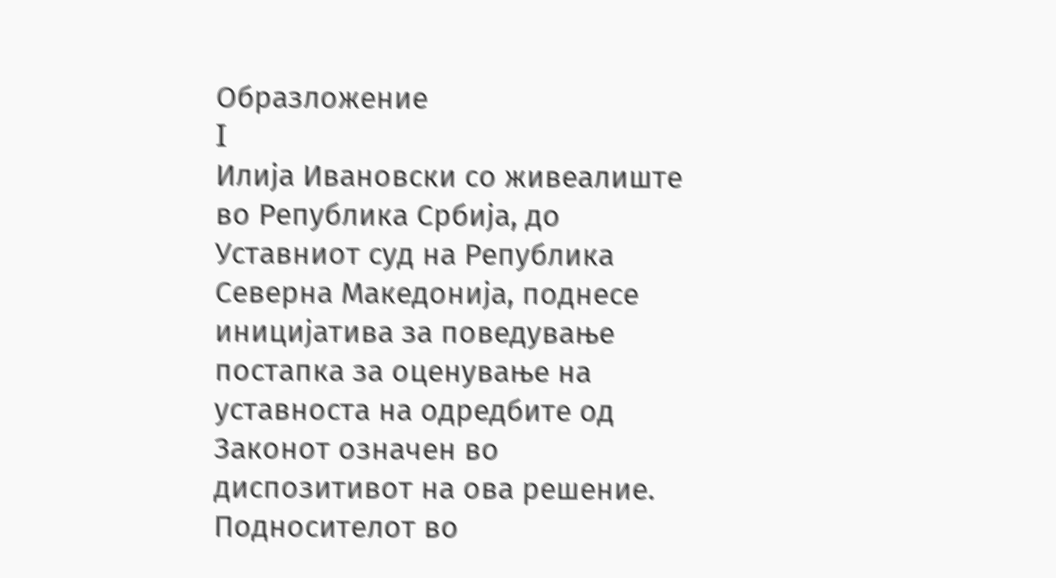Образложение
I
Илија Ивановски со живеалиште во Република Србија, до Уставниот суд на Република Северна Македонија, поднесе иницијатива за поведување постапка за оценување на уставноста на одредбите од Законот означен во диспозитивот на ова решение.
Подносителот во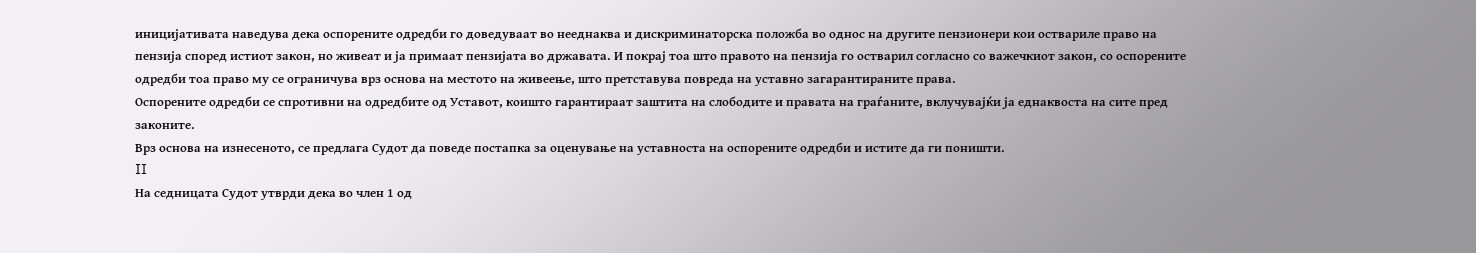иницијативата наведува дека оспорените одредби го доведуваат во нееднаква и дискриминаторска положба во однос на другите пензионери кои оствариле право на пензија според истиот закон, но живеат и ја примаат пензијата во државата. И покрај тоа што правото на пензија го остварил согласно со важечкиот закон, со оспорените одредби тоа право му се ограничува врз основа на местото на живеење, што претставува повреда на уставно загарантираните права.
Оспорените одредби се спротивни на одредбите од Уставот, коишто гарантираат заштита на слободите и правата на граѓаните, вклучувајќи ја еднаквоста на сите пред законите.
Врз основа на изнесеното, се предлага Судот да поведе постапка за оценување на уставноста на оспорените одредби и истите да ги поништи.
II
На седницата Судот утврди дека во член 1 од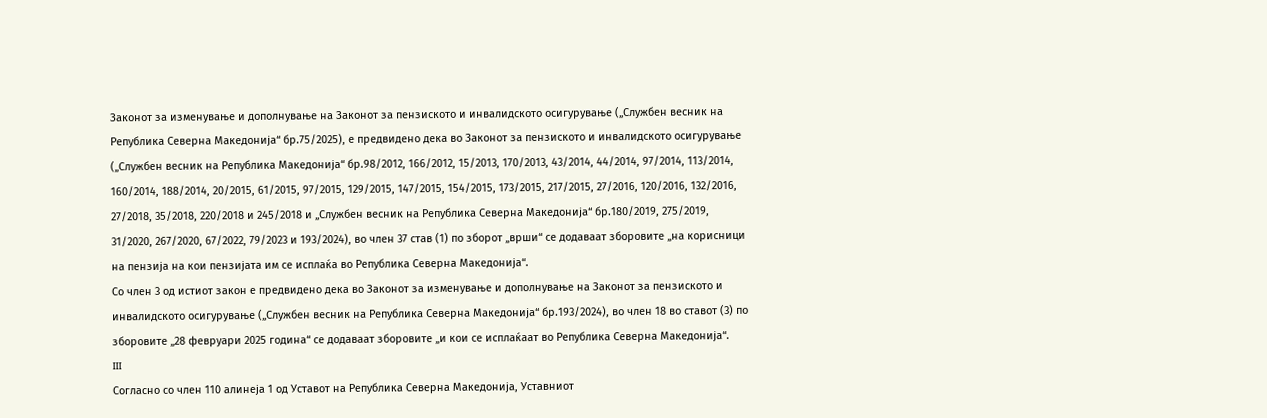Законот за изменување и дополнување на Законот за пензиското и инвалидското осигурување („Службен весник на Република Северна Македонија“ бр.75/2025), е предвидено дека во Законот за пензиското и инвалидското осигурување („Службен весник на Република Македонија“ бр.98/2012, 166/2012, 15/2013, 170/2013, 43/2014, 44/2014, 97/2014, 113/2014, 160/2014, 188/2014, 20/2015, 61/2015, 97/2015, 129/2015, 147/2015, 154/2015, 173/2015, 217/2015, 27/2016, 120/2016, 132/2016, 27/2018, 35/2018, 220/2018 и 245/2018 и „Службен весник на Република Северна Македонија“ бр.180/2019, 275/2019, 31/2020, 267/2020, 67/2022, 79/2023 и 193/2024), во член 37 став (1) по зборот „врши“ се додаваат зборовите „на корисници на пензија на кои пензијата им се исплаќа во Република Северна Македонија“.
Со член 3 од истиот закон е предвидено дека во Законот за изменување и дополнување на Законот за пензиското и инвалидското осигурување („Службен весник на Република Северна Македонија“ бр.193/2024), во член 18 во ставот (3) по зборовите „28 февруари 2025 година“ се додаваат зборовите „и кои се исплаќаат во Република Северна Македонија“.
III
Согласно со член 110 алинеја 1 од Уставот на Република Северна Македонија, Уставниот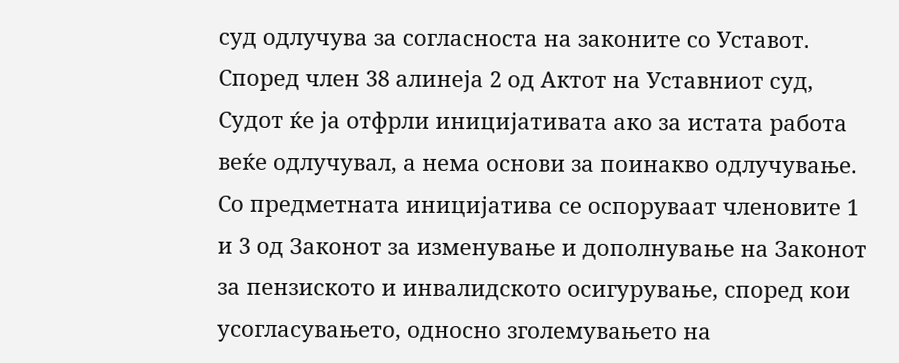суд одлучува за согласноста на законите со Уставот.
Според член 38 алинеја 2 од Актот на Уставниот суд, Судот ќе ја отфрли иницијативата ако за истата работа веќе одлучувал, а нема основи за поинакво одлучување.
Со предметната иницијатива се оспоруваат членовите 1 и 3 од Законот за изменување и дополнување на Законот за пензиското и инвалидското осигурување, според кои усогласувањето, односно зголемувањето на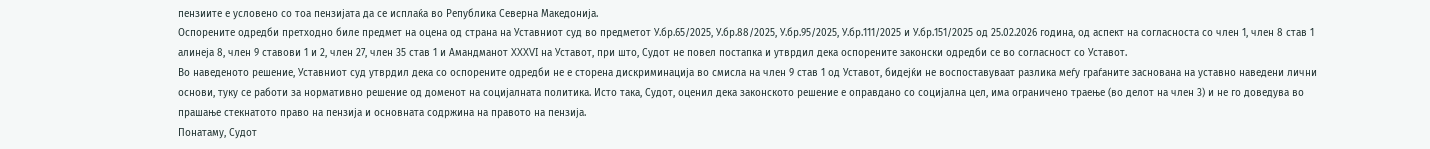пензиите е условено со тоа пензијата да се исплаќа во Република Северна Македонија.
Оспорените одредби претходно биле предмет на оцена од страна на Уставниот суд во предметот У.бр.65/2025, У.бр.88/2025, У.бр.95/2025, У.бр.111/2025 и У.бр.151/2025 од 25.02.2026 година, од аспект на согласноста со член 1, член 8 став 1 алинеја 8, член 9 ставови 1 и 2, член 27, член 35 став 1 и Амандманот XXXVI на Уставот, при што, Судот не повел постапка и утврдил дека оспорените законски одредби се во согласност со Уставот.
Во наведеното решение, Уставниот суд утврдил дека со оспорените одредби не е сторена дискриминација во смисла на член 9 став 1 од Уставот, бидејќи не воспоставуваат разлика меѓу граѓаните заснована на уставно наведени лични основи, туку се работи за нормативно решение од доменот на социјалната политика. Исто така, Судот, оценил дека законското решение е оправдано со социјална цел, има ограничено траење (во делот на член 3) и не го доведува во прашање стекнатото право на пензија и основната содржина на правото на пензија.
Понатаму, Судот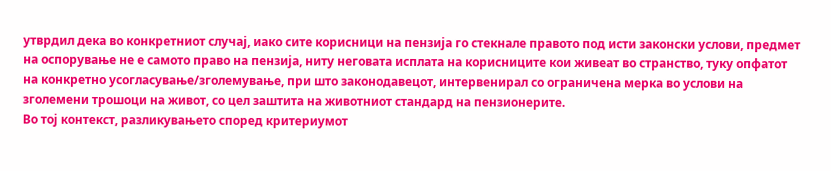утврдил дека во конкретниот случај, иако сите корисници на пензија го стекнале правото под исти законски услови, предмет на оспорување не е самото право на пензија, ниту неговата исплата на корисниците кои живеат во странство, туку опфатот на конкретно усогласување/зголемување, при што законодавецот, интервенирал со ограничена мерка во услови на зголемени трошоци на живот, со цел заштита на животниот стандард на пензионерите.
Во тој контекст, разликувањето според критериумот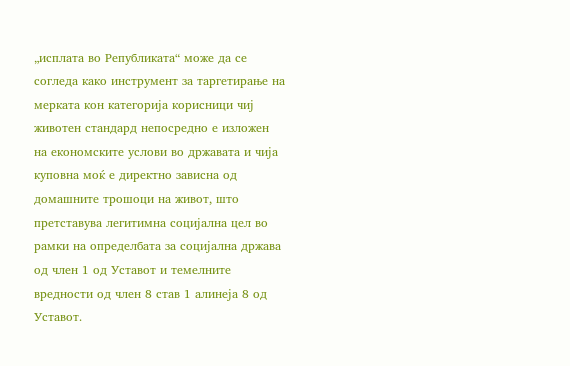„исплата во Републиката“ може да се согледа како инструмент за таргетирање на мерката кон категорија корисници чиј животен стандард непосредно е изложен на економските услови во државата и чија куповна моќ е директно зависна од домашните трошоци на живот, што претставува легитимна социјална цел во рамки на определбата за социјална држава од член 1 од Уставот и темелните вредности од член 8 став 1 алинеја 8 од Уставот.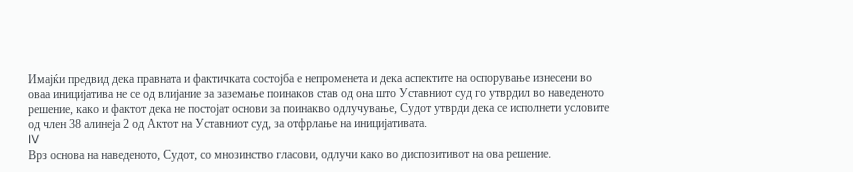Имајќи предвид дека правната и фактичката состојба е непроменета и дека аспектите на оспорување изнесени во оваа иницијатива не се од влијание за заземање поинаков став од она што Уставниот суд го утврдил во наведеното решение, како и фактот дека не постојат основи за поинакво одлучување, Судот утврди дека се исполнети условите од член 38 алинеја 2 од Актот на Уставниот суд, за отфрлање на иницијативата.
IV
Врз основа на наведеното, Судот, со мнозинство гласови, одлучи како во диспозитивот на ова решение.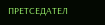ПРЕТСЕДАТЕЛ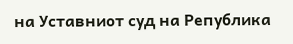на Уставниот суд нa Република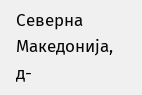Северна Македонија,
д-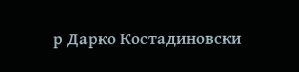р Дарко Костадиновски